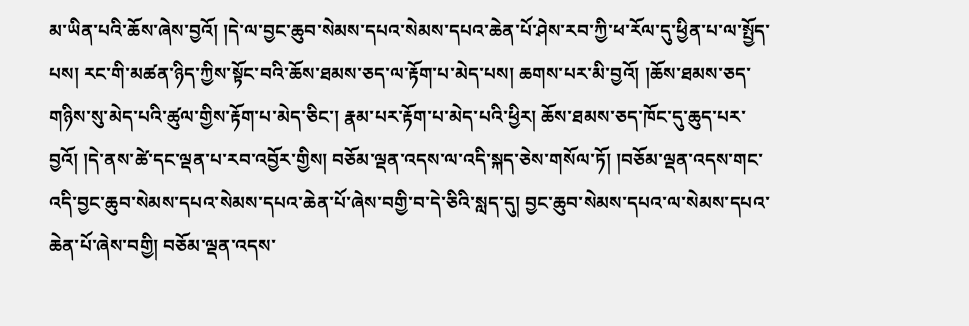མ་ཡིན་པའི་ཆོས་ཞེས་བྱའོ། །དེ་ལ་བྱང་ཆུབ་སེམས་དཔའ་སེམས་དཔའ་ཆེན་པོ་ཤེས་རབ་ཀྱི་ཕ་རོལ་དུ་ཕྱིན་པ་ལ་སྤྱོད་པས། རང་གི་མཚན་ཉིད་ཀྱིས་སྟོང་བའི་ཆོས་ཐམས་ཅད་ལ་རྟོག་པ་མེད་པས། ཆགས་པར་མི་བྱའོ། །ཆོས་ཐམས་ཅད་གཉིས་སུ་མེད་པའི་ཚུལ་གྱིས་རྟོག་པ་མེད་ཅིང་། རྣམ་པར་རྟོག་པ་མེད་པའི་ཕྱིར། ཆོས་ཐམས་ཅད་ཁོང་དུ་ཆུད་པར་བྱའོ། །དེ་ནས་ཚེ་དང་ལྡན་པ་རབ་འབྱོར་གྱིས། བཅོམ་ལྡན་འདས་ལ་འདི་སྐད་ཅེས་གསོལ་ཏོ། །བཅོམ་ལྡན་འདས་གང་འདི་བྱང་ཆུབ་སེམས་དཔའ་སེམས་དཔའ་ཆེན་པོ་ཞེས་བགྱི་བ་དེ་ཅིའི་སླད་དུ། བྱང་ཆུབ་སེམས་དཔའ་ལ་སེམས་དཔའ་ཆེན་པོ་ཞེས་བགྱི། བཅོམ་ལྡན་འདས་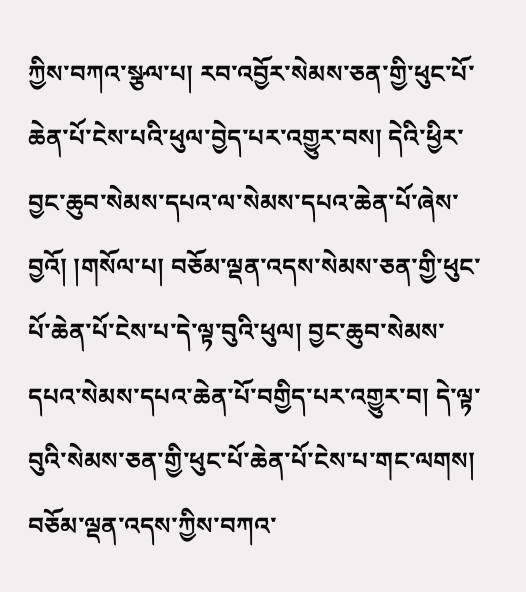ཀྱིས་བཀའ་སྩལ་པ། རབ་འབྱོར་སེམས་ཅན་གྱི་ཕུང་པོ་ཆེན་པོ་ངེས་པའི་ཕུལ་བྱེད་པར་འགྱུར་བས། དེའི་ཕྱིར་བྱང་ཆུབ་སེམས་དཔའ་ལ་སེམས་དཔའ་ཆེན་པོ་ཞེས་བྱའོ། །གསོལ་པ། བཅོམ་ལྡན་འདས་སེམས་ཅན་གྱི་ཕུང་པོ་ཆེན་པོ་ངེས་པ་དེ་ལྟ་བུའི་ཕུལ། བྱང་ཆུབ་སེམས་དཔའ་སེམས་དཔའ་ཆེན་པོ་བགྱིད་པར་འགྱུར་བ། དེ་ལྟ་བུའི་སེམས་ཅན་གྱི་ཕུང་པོ་ཆེན་པོ་ངེས་པ་གང་ལགས། བཅོམ་ལྡན་འདས་ཀྱིས་བཀའ་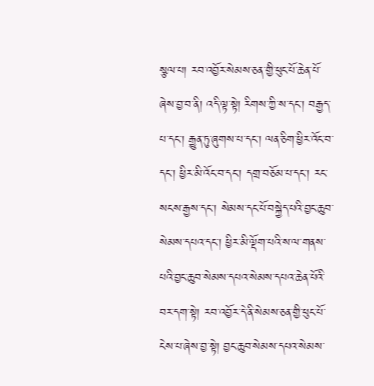སྩལ་པ། རབ་འབྱོར་སེམས་ཅན་གྱི་ཕུང་པོ་ཆེན་པོ་ཞེས་བྱ་བ་ནི། འདི་ལྟ་སྟེ། རིགས་ཀྱི་ས་དང་། བརྒྱད་པ་དང་། རྒྱུན་ཏུ་ཞུགས་པ་དང་། ལན་ཅིག་ཕྱིར་འོང་བ་དང་། ཕྱིར་མི་འོང་བ་དང་། དགྲ་བཅོམ་པ་དང་། རང་སངས་རྒྱས་དང་། སེམས་དང་པོ་བསྐྱེད་པའི་བྱང་ཆུབ་སེམས་དཔའ་དང་། ཕྱིར་མི་ལྡོག་པའི་ས་ལ་གནས་པའི་བྱང་ཆུབ་སེམས་དཔའ་སེམས་དཔའ་ཆེན་པོའི་བར་དག་སྟེ། རབ་འབྱོར་དེ་ནི་སེམས་ཅན་གྱི་ཕུང་པོ་ངེས་པ་ཞེས་བྱ་སྟེ། བྱང་ཆུབ་སེམས་དཔའ་སེམས་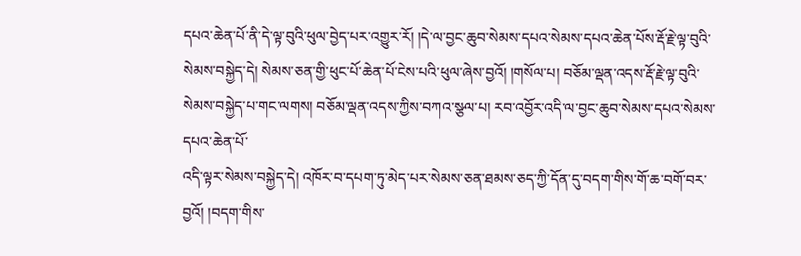དཔའ་ཆེན་པོ་ནི་དེ་ལྟ་བུའི་ཕུལ་བྱེད་པར་འགྱུར་རོ། །དེ་ལ་བྱང་ཆུབ་སེམས་དཔའ་སེམས་དཔའ་ཆེན་པོས་རྡོ་རྗེ་ལྟ་བུའི་སེམས་བསྐྱེད་དེ། སེམས་ཅན་གྱི་ཕུང་པོ་ཆེན་པོ་ངེས་པའི་ཕུལ་ཞེས་བྱའོ། །གསོལ་པ། བཅོམ་ལྡན་འདས་རྡོ་རྗེ་ལྟ་བུའི་སེམས་བསྐྱེད་པ་གང་ལགས། བཅོམ་ལྡན་འདས་ཀྱིས་བཀའ་སྩལ་པ། རབ་འབྱོར་འདི་ལ་བྱང་ཆུབ་སེམས་དཔའ་སེམས་དཔའ་ཆེན་པོ་
འདི་ལྟར་སེམས་བསྐྱེད་དེ། འཁོར་བ་དཔག་ཏུ་མེད་པར་སེམས་ཅན་ཐམས་ཅད་ཀྱི་དོན་དུ་བདག་གིས་གོ་ཆ་བགོ་བར་བྱའོ། །བདག་གིས་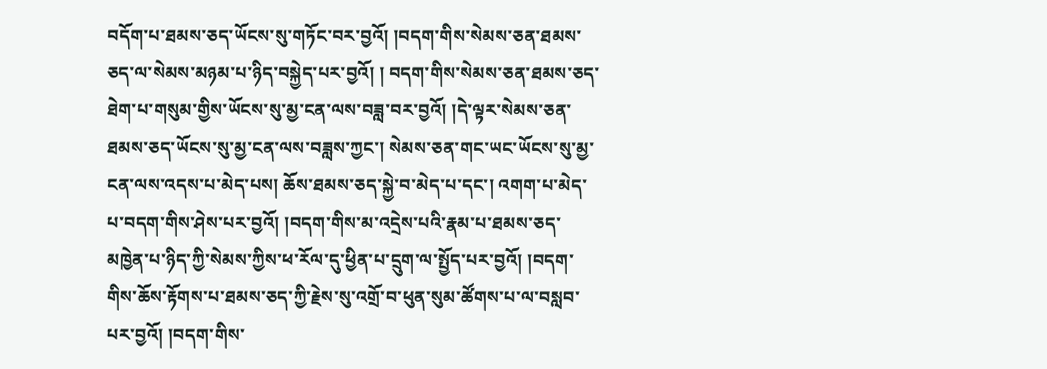བདོག་པ་ཐམས་ཅད་ཡོངས་སུ་གཏོང་བར་བྱའོ། །བདག་གིས་སེམས་ཅན་ཐམས་ཅད་ལ་སེམས་མཉམ་པ་ཉིད་བསྐྱེད་པར་བྱའོ། ། བདག་གིས་སེམས་ཅན་ཐམས་ཅད་ཐེག་པ་གསུམ་གྱིས་ཡོངས་སུ་མྱ་ངན་ལས་བཟླ་བར་བྱའོ། །དེ་ལྟར་སེམས་ཅན་ཐམས་ཅད་ཡོངས་སུ་མྱ་ངན་ལས་བཟླས་ཀྱང་། སེམས་ཅན་གང་ཡང་ཡོངས་སུ་མྱ་ངན་ལས་འདས་པ་མེད་པས། ཆོས་ཐམས་ཅད་སྐྱེ་བ་མེད་པ་དང་། འགག་པ་མེད་པ་བདག་གིས་ཤེས་པར་བྱའོ། །བདག་གིས་མ་འདྲེས་པའི་རྣམ་པ་ཐམས་ཅད་མཁྱེན་པ་ཉིད་ཀྱི་སེམས་ཀྱིས་ཕ་རོལ་དུ་ཕྱིན་པ་དྲུག་ལ་སྤྱོད་པར་བྱའོ། །བདག་གིས་ཆོས་རྟོགས་པ་ཐམས་ཅད་ཀྱི་རྗེས་སུ་འགྲོ་བ་ཕུན་སུམ་ཚོགས་པ་ལ་བསླབ་པར་བྱའོ། །བདག་གིས་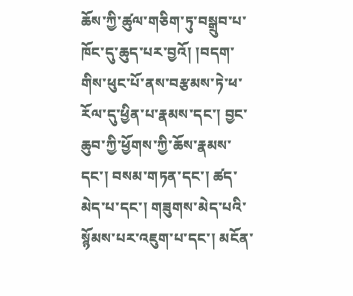ཆོས་ཀྱི་ཚུལ་གཅིག་ཏུ་བསྒྲུབ་པ་ཁོང་དུ་ཆུད་པར་བྱའོ། །བདག་གིས་ཕུང་པོ་ནས་བརྩམས་ཏེ་ཕ་རོལ་དུ་ཕྱིན་པ་རྣམས་དང་། བྱང་ཆུབ་ཀྱི་ཕྱོགས་ཀྱི་ཆོས་རྣམས་དང་། བསམ་གཏན་དང་། ཚད་མེད་པ་དང་། གཟུགས་མེད་པའི་སྙོམས་པར་འཇུག་པ་དང་། མངོན་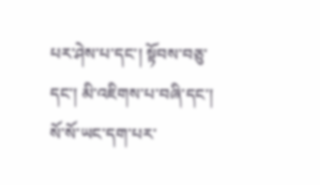པར་ཤེས་པ་དང་། སྟོབས་བཅུ་དང་། མི་འཇིགས་པ་བཞི་དང་། སོ་སོ་ཡང་དག་པར་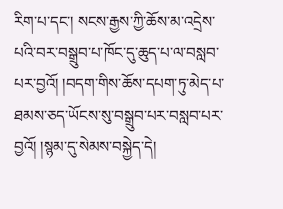རིག་པ་དང་། སངས་རྒྱས་ཀྱི་ཆོས་མ་འདྲེས་པའི་བར་བསྒྲུབ་པ་ཁོང་དུ་ཆུད་པ་ལ་བསླབ་པར་བྱའོ། །བདག་གིས་ཆོས་དཔག་ཏུ་མེད་པ་ཐམས་ཅད་ཡོངས་སུ་བསྒྲུབ་པར་བསླབ་པར་བྱའོ། །སྙམ་དུ་སེམས་བསྐྱེད་དེ།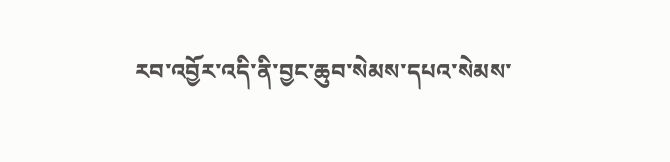རབ་འབྱོར་འདི་ནི་བྱང་ཆུབ་སེམས་དཔའ་སེམས་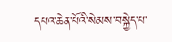དཔའ་ཆེན་པོའི་སེམས་བསྐྱེད་པ་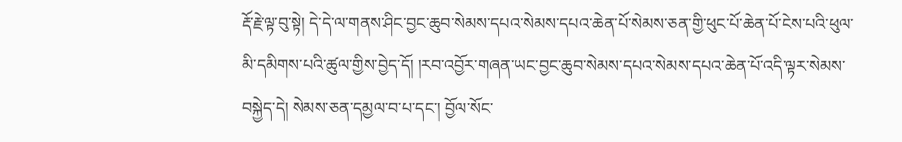རྡོ་རྗེ་ལྟ་བུ་སྟེ། དེ་དེ་ལ་གནས་ཤིང་བྱང་ཆུབ་སེམས་དཔའ་སེམས་དཔའ་ཆེན་པོ་སེམས་ཅན་གྱི་ཕུང་པོ་ཆེན་པོ་ངེས་པའི་ཕུལ་མི་དམིགས་པའི་ཚུལ་གྱིས་བྱེད་དོ། །རབ་འབྱོར་གཞན་ཡང་བྱང་ཆུབ་སེམས་དཔའ་སེམས་དཔའ་ཆེན་པོ་འདི་ལྟར་སེམས་བསྐྱེད་དེ། སེམས་ཅན་དམྱལ་བ་པ་དང་། བྱོལ་སོང་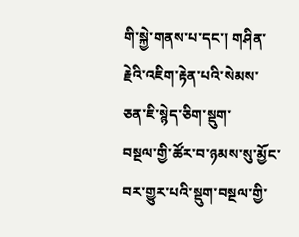གི་སྐྱེ་གནས་པ་དང་། གཤིན་རྗེའི་འཇིག་རྟེན་པའི་སེམས་ཅན་ཇི་སྙེད་ཅིག་སྡུག་
བསྔལ་གྱི་ཚོར་བ་ཉམས་སུ་མྱོང་བར་གྱུར་པའི་སྡུག་བསྔལ་གྱི་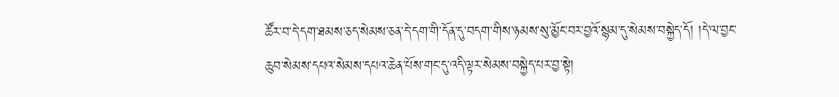ཚོར་བ་དེ་དག་ཐམས་ཅད་སེམས་ཅན་དེ་དག་གི་དོན་དུ་བདག་གིས་ཉམས་སུ་མྱོང་བར་བྱའོ་སྙམ་དུ་སེམས་བསྐྱེད་དོ། །དེ་ལ་བྱང་ཆུབ་སེམས་དཔའ་སེམས་དཔའ་ཆེན་པོས་གང་དུ་འདི་ལྟར་སེམས་བསྐྱེད་པར་བྱ་སྟེ།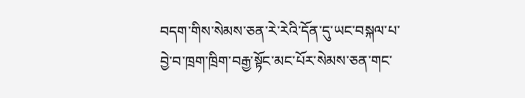བདག་གིས་སེམས་ཅན་རེ་རེའི་དོན་དུ་ཡང་བསྐལ་པ་བྱེ་བ་ཁྲག་ཁྲིག་བརྒྱ་སྟོང་མང་པོར་སེམས་ཅན་གང་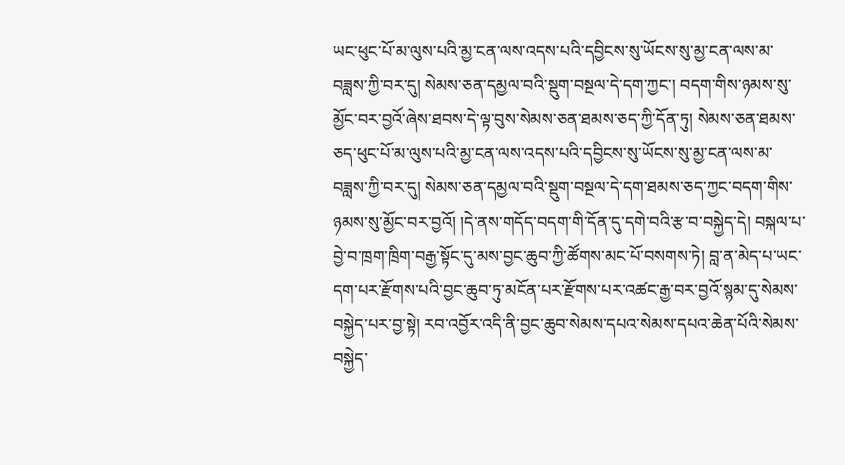ཡང་ཕུང་པོ་མ་ལུས་པའི་མྱ་ངན་ལས་འདས་པའི་དབྱིངས་སུ་ཡོངས་སུ་མྱ་ངན་ལས་མ་བཟླས་ཀྱི་བར་དུ། སེམས་ཅན་དམྱལ་བའི་སྡུག་བསྔལ་དེ་དག་ཀྱང་། བདག་གིས་ཉམས་སུ་མྱོང་བར་བྱའོ་ཞེས་ཐབས་དེ་ལྟ་བུས་སེམས་ཅན་ཐམས་ཅད་ཀྱི་དོན་ཏུ། སེམས་ཅན་ཐམས་ཅད་ཕུང་པོ་མ་ལུས་པའི་མྱ་ངན་ལས་འདས་པའི་དབྱིངས་སུ་ཡོངས་སུ་མྱ་ངན་ལས་མ་བཟླས་ཀྱི་བར་དུ། སེམས་ཅན་དམྱལ་བའི་སྡུག་བསྔལ་དེ་དག་ཐམས་ཅད་ཀྱང་བདག་གིས་ཉམས་སུ་མྱོང་བར་བྱའོ། །དེ་ནས་གདོད་བདག་གི་དོན་དུ་དགེ་བའི་རྩ་བ་བསྐྱེད་དེ། བསྐལ་པ་བྱེ་བ་ཁྲག་ཁྲིག་བརྒྱ་སྟོང་དུ་མས་བྱང་ཆུབ་ཀྱི་ཚོགས་མང་པོ་བསགས་ཏེ། བླ་ན་མེད་པ་ཡང་དག་པར་རྫོགས་པའི་བྱང་ཆུབ་ཏུ་མངོན་པར་རྫོགས་པར་འཚང་རྒྱ་བར་བྱའོ་སྙམ་དུ་སེམས་བསྐྱེད་པར་བྱ་སྟེ། རབ་འབྱོར་འདི་ནི་བྱང་ཆུབ་སེམས་དཔའ་སེམས་དཔའ་ཆེན་པོའི་སེམས་བསྐྱེད་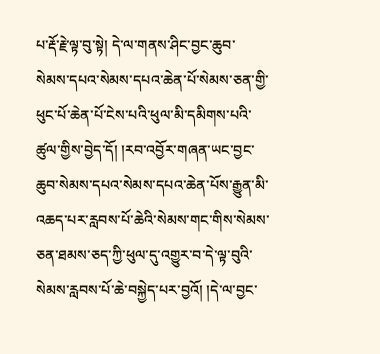པ་རྡོ་རྗེ་ལྟ་བུ་སྟེ། དེ་ལ་གནས་ཤིང་བྱང་ཆུབ་སེམས་དཔའ་སེམས་དཔའ་ཆེན་པོ་སེམས་ཅན་གྱི་ཕུང་པོ་ཆེན་པོ་ངེས་པའི་ཕུལ་མི་དམིགས་པའི་ཚུལ་གྱིས་བྱེད་དོ། །རབ་འབྱོར་གཞན་ཡང་བྱང་ཆུབ་སེམས་དཔའ་སེམས་དཔའ་ཆེན་པོས་རྒྱུན་མི་འཆད་པར་རླབས་པོ་ཆེའི་སེམས་གང་གིས་སེམས་ཅན་ཐམས་ཅད་ཀྱི་ཕུལ་དུ་འགྱུར་བ་དེ་ལྟ་བུའི་སེམས་རླབས་པོ་ཆེ་བསྐྱེད་པར་བྱའོ། །དེ་ལ་བྱང་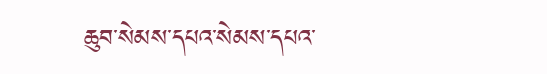ཆུབ་སེམས་དཔའ་སེམས་དཔའ་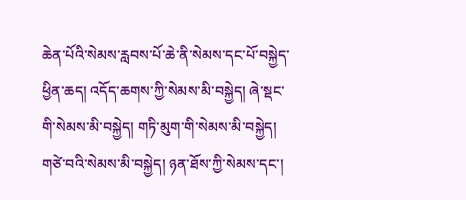ཆེན་པོའི་སེམས་རླབས་པོ་ཆེ་ནི་སེམས་དང་པོ་བསྐྱེད་ཕྱིན་ཆད། འདོད་ཆགས་ཀྱི་སེམས་མི་བསྐྱེད། ཞེ་སྡང་གི་སེམས་མི་བསྐྱེད། གཏི་མུག་གི་སེམས་མི་བསྐྱེད། གཙེ་བའི་སེམས་མི་བསྐྱེད། ཉན་ཐོས་ཀྱི་སེམས་དང་།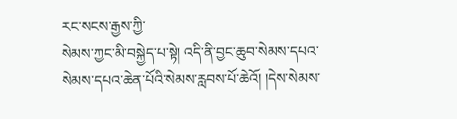རང་སངས་རྒྱས་ཀྱི་
སེམས་ཀྱང་མི་བསྐྱེད་པ་སྟེ། འདི་ནི་བྱང་ཆུབ་སེམས་དཔའ་སེམས་དཔའ་ཆེན་པོའི་སེམས་རླབས་པོ་ཆེའོ། །དེས་སེམས་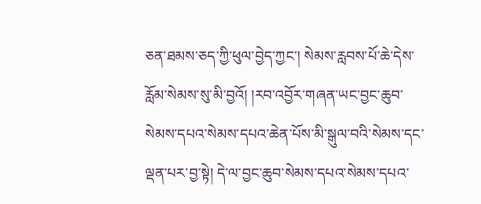ཅན་ཐམས་ཅད་ཀྱི་ཕུལ་བྱེད་ཀྱང་། སེམས་རླབས་པོ་ཆེ་དེས་རློམ་སེམས་སུ་མི་བྱའོ། །རབ་འབྱོར་གཞན་ཡང་བྱང་ཆུབ་སེམས་དཔའ་སེམས་དཔའ་ཆེན་པོས་མི་སྒུལ་བའི་སེམས་དང་ལྡན་པར་བྱ་སྟེ། དེ་ལ་བྱང་ཆུབ་སེམས་དཔའ་སེམས་དཔའ་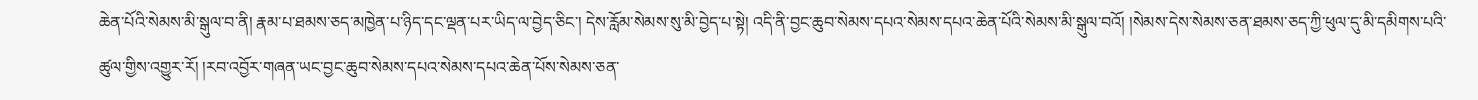ཆེན་པོའི་སེམས་མི་སྒུལ་བ་ནི། རྣམ་པ་ཐམས་ཅད་མཁྱེན་པ་ཉིད་དང་ལྡན་པར་ཡིད་ལ་བྱེད་ཅིང་། དེས་རློམ་སེམས་སུ་མི་བྱེད་པ་སྟེ། འདི་ནི་བྱང་ཆུབ་སེམས་དཔའ་སེམས་དཔའ་ཆེན་པོའི་སེམས་མི་སྒུལ་བའོ། །སེམས་དེས་སེམས་ཅན་ཐམས་ཅད་ཀྱི་ཕུལ་དུ་མི་དམིགས་པའི་ཚུལ་གྱིས་འགྱུར་རོ། །རབ་འབྱོར་གཞན་ཡང་བྱང་ཆུབ་སེམས་དཔའ་སེམས་དཔའ་ཆེན་པོས་སེམས་ཅན་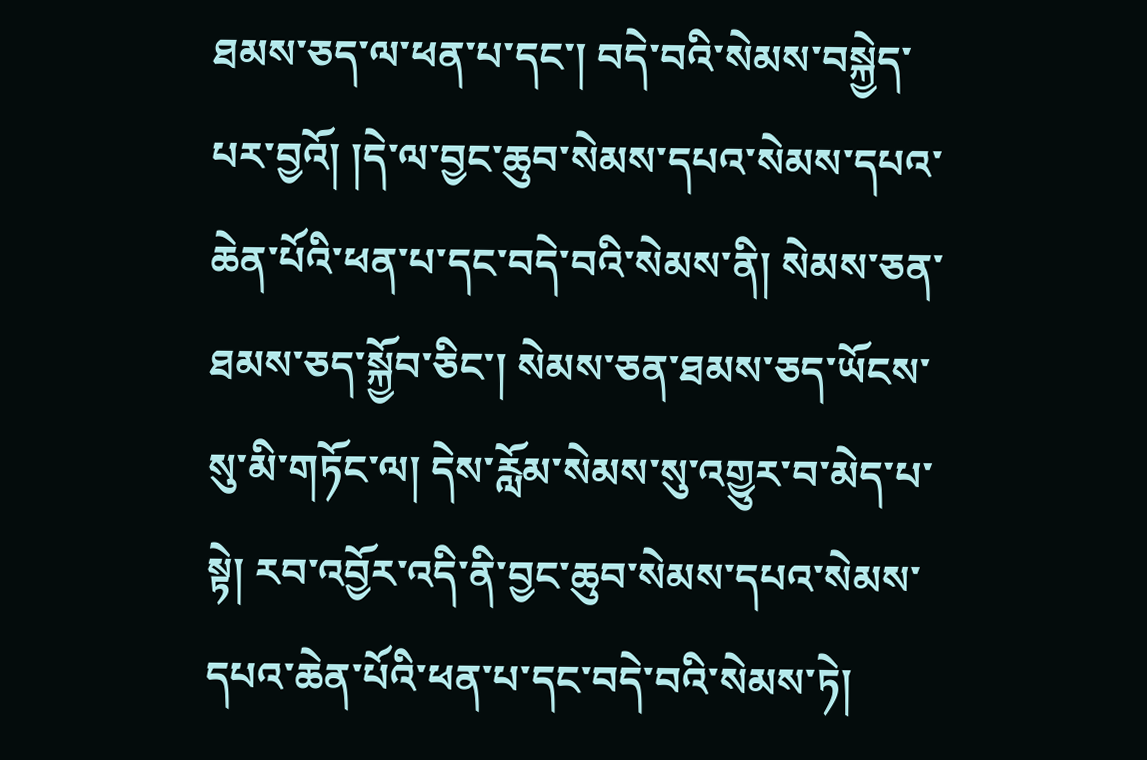ཐམས་ཅད་ལ་ཕན་པ་དང་། བདེ་བའི་སེམས་བསྐྱེད་པར་བྱའོ། །དེ་ལ་བྱང་ཆུབ་སེམས་དཔའ་སེམས་དཔའ་ཆེན་པོའི་ཕན་པ་དང་བདེ་བའི་སེམས་ནི། སེམས་ཅན་ཐམས་ཅད་སྐྱོབ་ཅིང་། སེམས་ཅན་ཐམས་ཅད་ཡོངས་སུ་མི་གཏོང་ལ། དེས་རློམ་སེམས་སུ་འགྱུར་བ་མེད་པ་སྟེ། རབ་འབྱོར་འདི་ནི་བྱང་ཆུབ་སེམས་དཔའ་སེམས་དཔའ་ཆེན་པོའི་ཕན་པ་དང་བདེ་བའི་སེམས་ཏེ།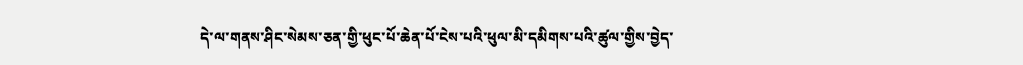དེ་ལ་གནས་ཤིང་སེམས་ཅན་གྱི་ཕུང་པོ་ཆེན་པོ་ངེས་པའི་ཕུལ་མི་དམིགས་པའི་ཚུལ་གྱིས་བྱེད་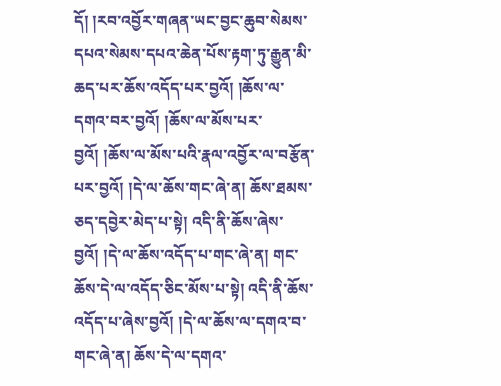དོ། །རབ་འབྱོར་གཞན་ཡང་བྱང་ཆུབ་སེམས་དཔའ་སེམས་དཔའ་ཆེན་པོས་རྟག་ཏུ་རྒྱུན་མི་ཆད་པར་ཆོས་འདོད་པར་བྱའོ། །ཆོས་ལ་དགའ་བར་བྱའོ། །ཆོས་ལ་མོས་པར་བྱའོ། །ཆོས་ལ་མོས་པའི་རྣལ་འབྱོར་ལ་བརྩོན་པར་བྱའོ། །དེ་ལ་ཆོས་གང་ཞེ་ན། ཆོས་ཐམས་ཅད་དབྱེར་མེད་པ་སྟེ། འདི་ནི་ཆོས་ཞེས་བྱའོ། །དེ་ལ་ཆོས་འདོད་པ་གང་ཞེ་ན། གང་ཆོས་དེ་ལ་འདོད་ཅིང་མོས་པ་སྟེ། འདི་ནི་ཆོས་འདོད་པ་ཞེས་བྱའོ། །དེ་ལ་ཆོས་ལ་དགའ་བ་གང་ཞེ་ན། ཆོས་དེ་ལ་དགའ་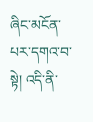ཞིང་མངོན་པར་དགའ་བ་སྟེ། འདི་ནི་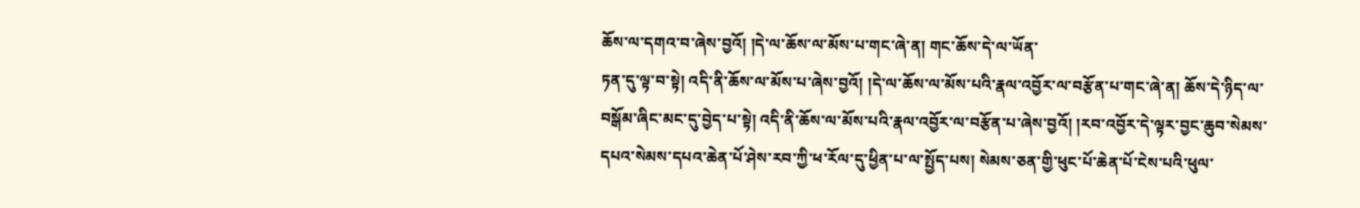ཆོས་ལ་དགའ་བ་ཞེས་བྱའོ། །དེ་ལ་ཆོས་ལ་མོས་པ་གང་ཞེ་ན། གང་ཆོས་དེ་ལ་ཡོན་
ཏན་དུ་ལྟ་བ་སྟེ། འདི་ནི་ཆོས་ལ་མོས་པ་ཞེས་བྱའོ། །དེ་ལ་ཆོས་ལ་མོས་པའི་རྣལ་འབྱོར་ལ་བརྩོན་པ་གང་ཞེ་ན། ཆོས་དེ་ཉིད་ལ་བསྒོམ་ཞིང་མང་དུ་བྱེད་པ་སྟེ། འདི་ནི་ཆོས་ལ་མོས་པའི་རྣལ་འབྱོར་ལ་བརྩོན་པ་ཞེས་བྱའོ། །རབ་འབྱོར་དེ་ལྟར་བྱང་ཆུབ་སེམས་དཔའ་སེམས་དཔའ་ཆེན་པོ་ཤེས་རབ་ཀྱི་ཕ་རོལ་དུ་ཕྱིན་པ་ལ་སྤྱོད་པས། སེམས་ཅན་གྱི་ཕུང་པོ་ཆེན་པོ་ངེས་པའི་ཕུལ་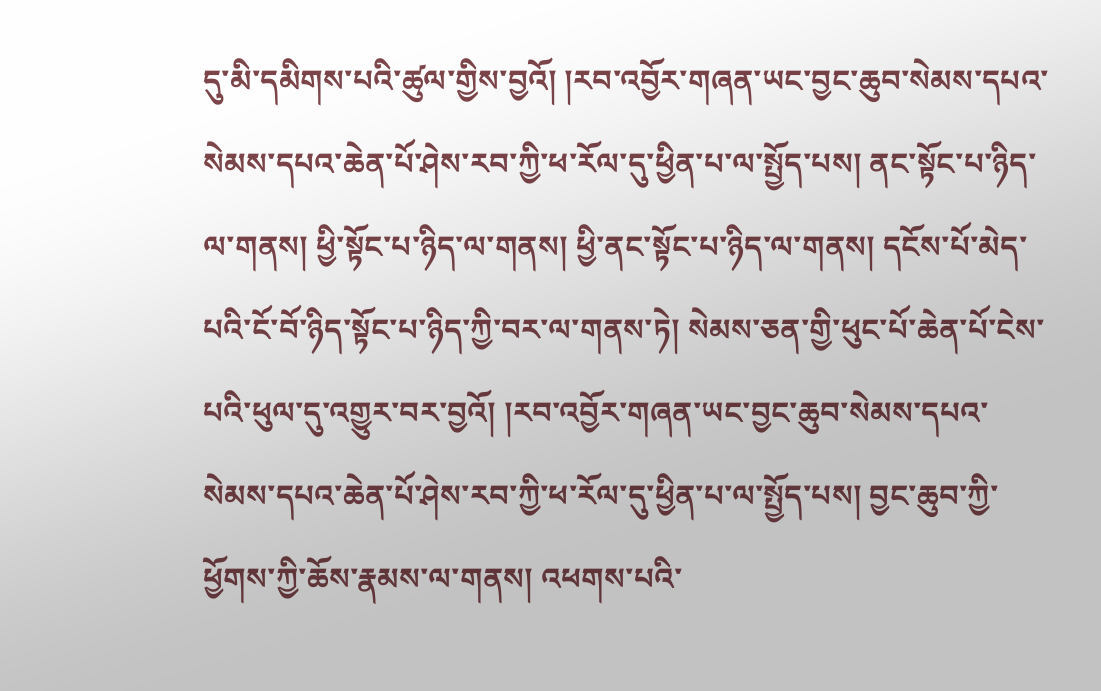དུ་མི་དམིགས་པའི་ཚུལ་གྱིས་བྱའོ། །རབ་འབྱོར་གཞན་ཡང་བྱང་ཆུབ་སེམས་དཔའ་སེམས་དཔའ་ཆེན་པོ་ཤེས་རབ་ཀྱི་ཕ་རོལ་དུ་ཕྱིན་པ་ལ་སྤྱོད་པས། ནང་སྟོང་པ་ཉིད་ལ་གནས། ཕྱི་སྟོང་པ་ཉིད་ལ་གནས། ཕྱི་ནང་སྟོང་པ་ཉིད་ལ་གནས། དངོས་པོ་མེད་པའི་ངོ་བོ་ཉིད་སྟོང་པ་ཉིད་ཀྱི་བར་ལ་གནས་ཏེ། སེམས་ཅན་གྱི་ཕུང་པོ་ཆེན་པོ་ངེས་པའི་ཕུལ་དུ་འགྱུར་བར་བྱའོ། །རབ་འབྱོར་གཞན་ཡང་བྱང་ཆུབ་སེམས་དཔའ་སེམས་དཔའ་ཆེན་པོ་ཤེས་རབ་ཀྱི་ཕ་རོལ་དུ་ཕྱིན་པ་ལ་སྤྱོད་པས། བྱང་ཆུབ་ཀྱི་ཕྱོགས་ཀྱི་ཆོས་རྣམས་ལ་གནས། འཕགས་པའི་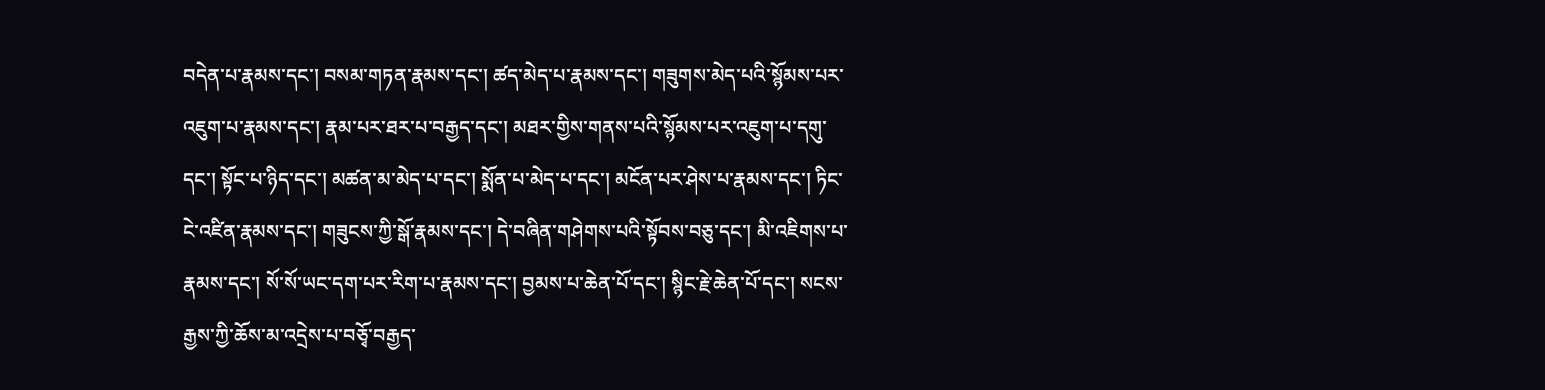བདེན་པ་རྣམས་དང་། བསམ་གཏན་རྣམས་དང་། ཚད་མེད་པ་རྣམས་དང་། གཟུགས་མེད་པའི་སྙོམས་པར་འཇུག་པ་རྣམས་དང་། རྣམ་པར་ཐར་པ་བརྒྱད་དང་། མཐར་གྱིས་གནས་པའི་སྙོམས་པར་འཇུག་པ་དགུ་དང་། སྟོང་པ་ཉིད་དང་། མཚན་མ་མེད་པ་དང་། སྨོན་པ་མེད་པ་དང་། མངོན་པར་ཤེས་པ་རྣམས་དང་། ཏིང་ངེ་འཛིན་རྣམས་དང་། གཟུངས་ཀྱི་སྒོ་རྣམས་དང་། དེ་བཞིན་གཤེགས་པའི་སྟོབས་བཅུ་དང་། མི་འཇིགས་པ་རྣམས་དང་། སོ་སོ་ཡང་དག་པར་རིག་པ་རྣམས་དང་། བྱམས་པ་ཆེན་པོ་དང་། སྙིང་རྗེ་ཆེན་པོ་དང་། སངས་རྒྱས་ཀྱི་ཆོས་མ་འདྲེས་པ་བཅྭོ་བརྒྱད་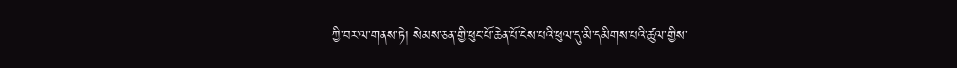ཀྱི་བར་ལ་གནས་ཏེ། སེམས་ཅན་གྱི་ཕུང་པོ་ཆེན་པོ་ངེས་པའི་ཕུལ་དུ་མི་དམིགས་པའི་ཚུལ་གྱིས་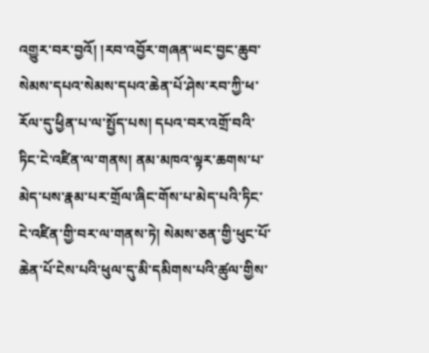འགྱུར་བར་བྱའོ། །རབ་འབྱོར་གཞན་ཡང་བྱང་ཆུབ་སེམས་དཔའ་སེམས་དཔའ་ཆེན་པོ་ཤེས་རབ་ཀྱི་ཕ་རོལ་དུ་ཕྱིན་པ་ལ་སྤྱོད་པས། དཔའ་བར་འགྲོ་བའི་ཏིང་ངེ་འཛིན་ལ་གནས། ནམ་མཁའ་ལྟར་ཆགས་པ་མེད་པས་རྣམ་པར་གྲོལ་ཞིང་གོས་པ་མེད་པའི་ཏིང་ངེ་འཛིན་གྱི་བར་ལ་གནས་ཏེ། སེམས་ཅན་གྱི་ཕུང་པོ་ཆེན་པོ་ངེས་པའི་ཕུལ་དུ་མི་དམིགས་པའི་ཚུལ་གྱིས་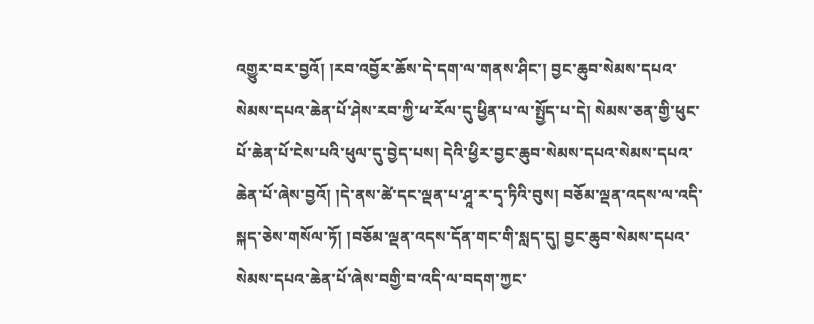འགྱུར་བར་བྱའོ། །རབ་འབྱོར་ཆོས་དེ་དག་ལ་གནས་ཤིང་། བྱང་ཆུབ་སེམས་དཔའ་སེམས་དཔའ་ཆེན་པོ་ཤེས་རབ་ཀྱི་ཕ་རོལ་དུ་ཕྱིན་པ་ལ་སྤྱོད་པ་དེ། སེམས་ཅན་གྱི་ཕུང་པོ་ཆེན་པོ་ངེས་པའི་ཕུལ་དུ་བྱེད་པས། དེའི་ཕྱིར་བྱང་ཆུབ་སེམས་དཔའ་སེམས་དཔའ་ཆེན་པོ་ཞེས་བྱའོ། །དེ་ནས་ཚེ་དང་ལྡན་པ་ཤཱ་ར་དྭ་ཏིའི་བུས། བཅོམ་ལྡན་འདས་ལ་འདི་སྐད་ཅེས་གསོལ་ཏོ། །བཅོམ་ལྡན་འདས་དོན་གང་གི་སླད་དུ། བྱང་ཆུབ་སེམས་དཔའ་སེམས་དཔའ་ཆེན་པོ་ཞེས་བགྱི་བ་འདི་ལ་བདག་ཀྱང་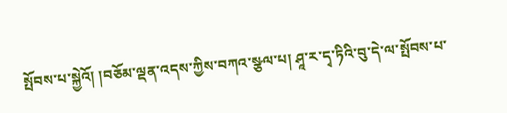སྤོབས་པ་སྐྱེའོ། །བཅོམ་ལྡན་འདས་ཀྱིས་བཀའ་སྩལ་པ། ཤཱ་ར་དྭ་ཏིའི་བུ་དེ་ལ་སྤོབས་པ་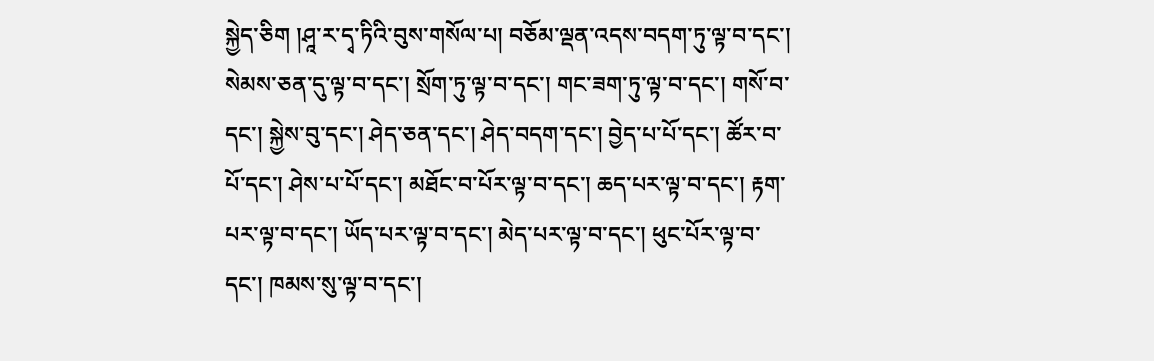སྐྱེད་ཅིག །ཤཱ་ར་དྭ་ཏིའི་བུས་གསོལ་པ། བཅོམ་ལྡན་འདས་བདག་ཏུ་ལྟ་བ་དང་། སེམས་ཅན་དུ་ལྟ་བ་དང་། སྲོག་ཏུ་ལྟ་བ་དང་། གང་ཟག་ཏུ་ལྟ་བ་དང་། གསོ་བ་དང་། སྐྱེས་བུ་དང་། ཤེད་ཅན་དང་། ཤེད་བདག་དང་། བྱེད་པ་པོ་དང་། ཚོར་བ་པོ་དང་། ཤེས་པ་པོ་དང་། མཐོང་བ་པོར་ལྟ་བ་དང་། ཆད་པར་ལྟ་བ་དང་། རྟག་པར་ལྟ་བ་དང་། ཡོད་པར་ལྟ་བ་དང་། མེད་པར་ལྟ་བ་དང་། ཕུང་པོར་ལྟ་བ་དང་། ཁམས་སུ་ལྟ་བ་དང་།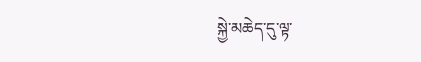སྐྱེ་མཆེད་དུ་ལྟ་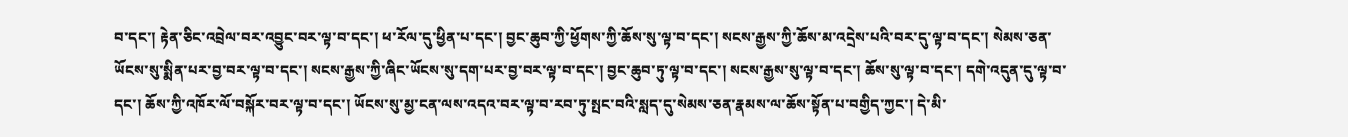བ་དང་། རྟེན་ཅིང་འབྲེལ་བར་འབྱུང་བར་ལྟ་བ་དང་། ཕ་རོལ་དུ་ཕྱིན་པ་དང་། བྱང་ཆུབ་ཀྱི་ཕྱོགས་ཀྱི་ཆོས་སུ་ལྟ་བ་དང་། སངས་རྒྱས་ཀྱི་ཆོས་མ་འདྲེས་པའི་བར་དུ་ལྟ་བ་དང་། སེམས་ཅན་ཡོངས་སུ་སྨིན་པར་བྱ་བར་ལྟ་བ་དང་། སངས་རྒྱས་ཀྱི་ཞིང་ཡོངས་སུ་དག་པར་བྱ་བར་ལྟ་བ་དང་། བྱང་ཆུབ་ཏུ་ལྟ་བ་དང་། སངས་རྒྱས་སུ་ལྟ་བ་དང་། ཆོས་སུ་ལྟ་བ་དང་། དགེ་འདུན་དུ་ལྟ་བ་དང་། ཆོས་ཀྱི་འཁོར་ལོ་བསྐོར་བར་ལྟ་བ་དང་། ཡོངས་སུ་མྱ་ངན་ལས་འདའ་བར་ལྟ་བ་རབ་ཏུ་སྤང་བའི་སླད་དུ་སེམས་ཅན་རྣམས་ལ་ཆོས་སྟོན་པ་བགྱིད་ཀྱང་། དེ་མི་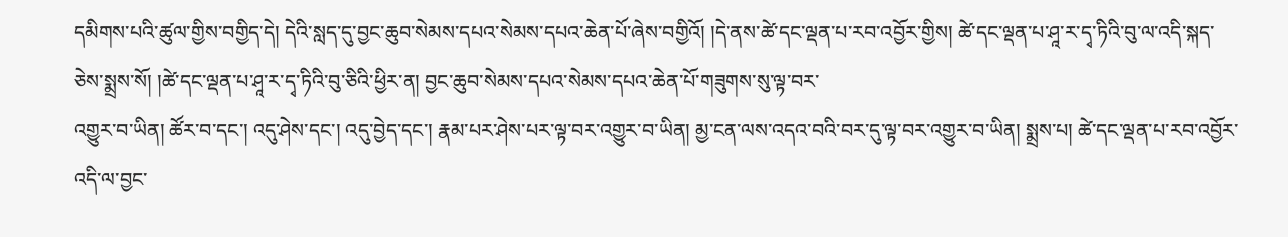དམིགས་པའི་ཚུལ་གྱིས་བགྱིད་དེ། དེའི་སླད་དུ་བྱང་ཆུབ་སེམས་དཔའ་སེམས་དཔའ་ཆེན་པོ་ཞེས་བགྱིའོ། །དེ་ནས་ཚེ་དང་ལྡན་པ་རབ་འབྱོར་གྱིས། ཚེ་དང་ལྡན་པ་ཤཱ་ར་དྭ་ཏིའི་བུ་ལ་འདི་སྐད་ཅེས་སྨྲས་སོ། །ཚེ་དང་ལྡན་པ་ཤཱ་ར་དྭ་ཏིའི་བུ་ཅིའི་ཕྱིར་ན། བྱང་ཆུབ་སེམས་དཔའ་སེམས་དཔའ་ཆེན་པོ་གཟུགས་སུ་ལྟ་བར་
འགྱུར་བ་ཡིན། ཚོར་བ་དང་། འདུ་ཤེས་དང་། འདུ་བྱེད་དང་། རྣམ་པར་ཤེས་པར་ལྟ་བར་འགྱུར་བ་ཡིན། མྱ་ངན་ལས་འདའ་བའི་བར་དུ་ལྟ་བར་འགྱུར་བ་ཡིན། སྨྲས་པ། ཚེ་དང་ལྡན་པ་རབ་འབྱོར་འདི་ལ་བྱང་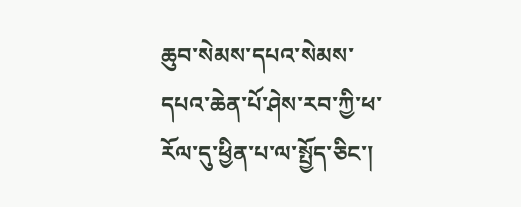ཆུབ་སེམས་དཔའ་སེམས་དཔའ་ཆེན་པོ་ཤེས་རབ་ཀྱི་ཕ་རོལ་དུ་ཕྱིན་པ་ལ་སྤྱོད་ཅིང་།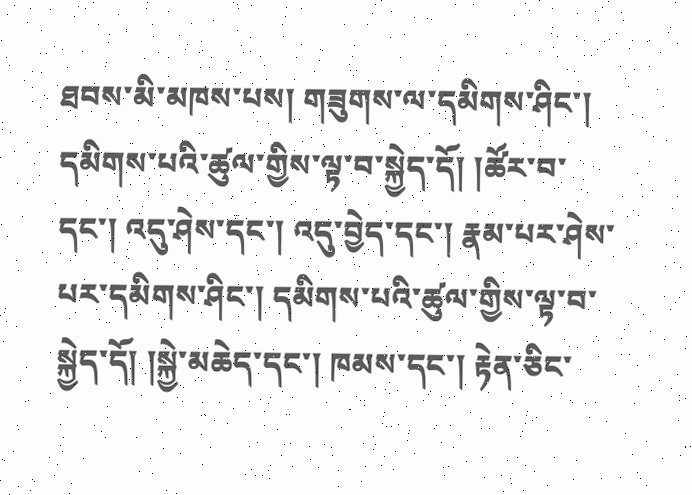ཐབས་མི་མཁས་པས། གཟུགས་ལ་དམིགས་ཤིང་། དམིགས་པའི་ཚུལ་གྱིས་ལྟ་བ་སྐྱེད་དོ། །ཚོར་བ་དང་། འདུ་ཤེས་དང་། འདུ་བྱེད་དང་། རྣམ་པར་ཤེས་པར་དམིགས་ཤིང་། དམིགས་པའི་ཚུལ་གྱིས་ལྟ་བ་སྐྱེད་དོ། །སྐྱེ་མཆེད་དང་། ཁམས་དང་། རྟེན་ཅིང་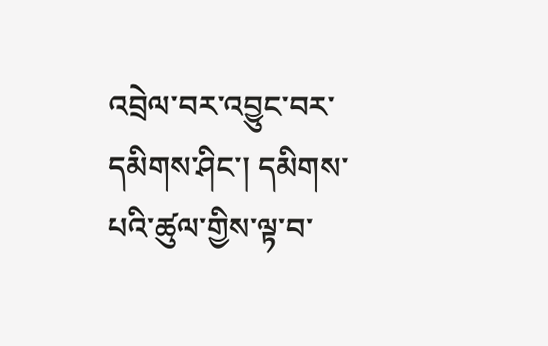འབྲེལ་བར་འབྱུང་བར་དམིགས་ཤིང་། དམིགས་པའི་ཚུལ་གྱིས་ལྟ་བ་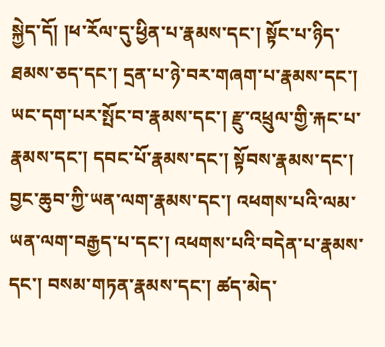སྐྱེད་དོ། །ཕ་རོལ་དུ་ཕྱིན་པ་རྣམས་དང་། སྟོང་པ་ཉིད་ཐམས་ཅད་དང་། དྲན་པ་ཉེ་བར་གཞག་པ་རྣམས་དང་། ཡང་དག་པར་སྤོང་བ་རྣམས་དང་། རྫུ་འཕྲུལ་གྱི་རྐང་པ་རྣམས་དང་། དབང་པོ་རྣམས་དང་། སྟོབས་རྣམས་དང་། བྱང་ཆུབ་ཀྱི་ཡན་ལག་རྣམས་དང་། འཕགས་པའི་ལམ་ཡན་ལག་བརྒྱད་པ་དང་། འཕགས་པའི་བདེན་པ་རྣམས་དང་། བསམ་གཏན་རྣམས་དང་། ཚད་མེད་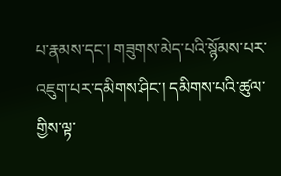པ་རྣམས་དང་། གཟུགས་མེད་པའི་སྙོམས་པར་འཇུག་པར་དམིགས་ཤིང་། དམིགས་པའི་ཚུལ་གྱིས་ལྟ་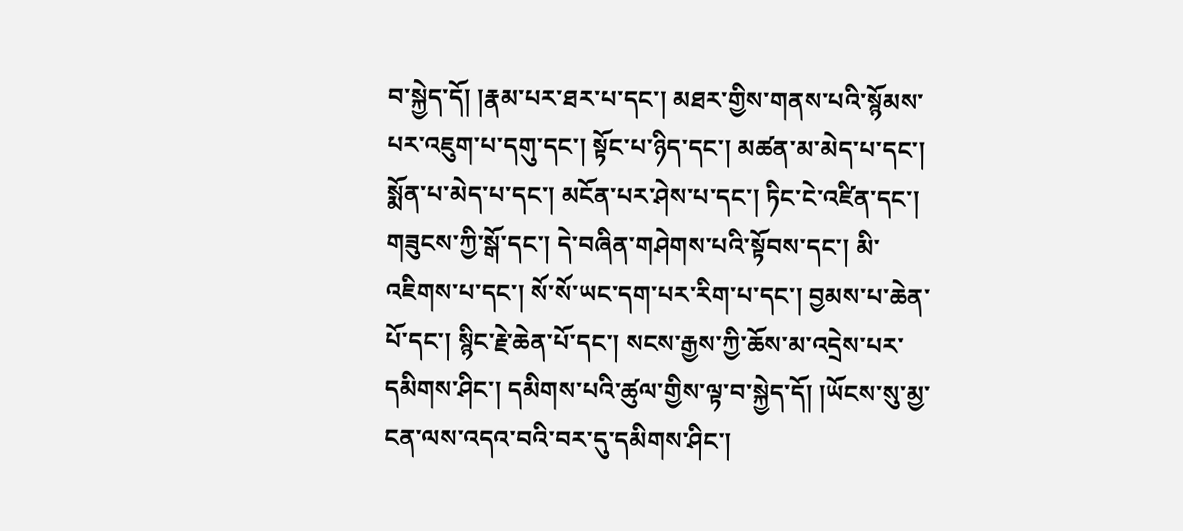བ་སྐྱེད་དོ། །རྣམ་པར་ཐར་པ་དང་། མཐར་གྱིས་གནས་པའི་སྙོམས་པར་འཇུག་པ་དགུ་དང་། སྟོང་པ་ཉིད་དང་། མཚན་མ་མེད་པ་དང་། སྨོན་པ་མེད་པ་དང་། མངོན་པར་ཤེས་པ་དང་། ཏིང་ངེ་འཛིན་དང་། གཟུངས་ཀྱི་སྒོ་དང་། དེ་བཞིན་གཤེགས་པའི་སྟོབས་དང་། མི་འཇིགས་པ་དང་། སོ་སོ་ཡང་དག་པར་རིག་པ་དང་། བྱམས་པ་ཆེན་པོ་དང་། སྙིང་རྗེ་ཆེན་པོ་དང་། སངས་རྒྱས་ཀྱི་ཆོས་མ་འདྲེས་པར་དམིགས་ཤིང་། དམིགས་པའི་ཚུལ་གྱིས་ལྟ་བ་སྐྱེད་དོ། །ཡོངས་སུ་མྱ་ངན་ལས་འདའ་བའི་བར་དུ་དམིགས་ཤིང་།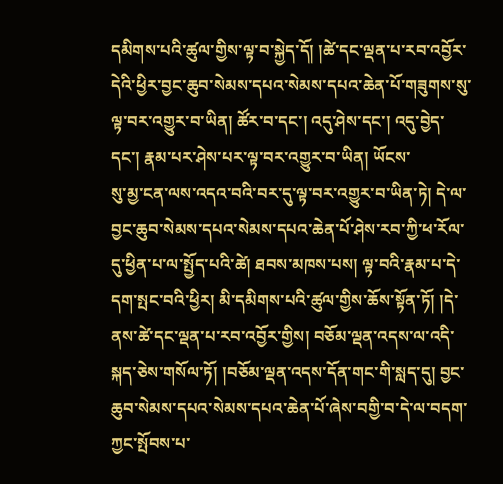དམིགས་པའི་ཚུལ་གྱིས་ལྟ་བ་སྐྱེད་དོ། །ཚེ་དང་ལྡན་པ་རབ་འབྱོར་དེའི་ཕྱིར་བྱང་ཆུབ་སེམས་དཔའ་སེམས་དཔའ་ཆེན་པོ་གཟུགས་སུ་ལྟ་བར་འགྱུར་བ་ཡིན། ཚོར་བ་དང་། འདུ་ཤེས་དང་། འདུ་བྱེད་དང་། རྣམ་པར་ཤེས་པར་ལྟ་བར་འགྱུར་བ་ཡིན། ཡོངས་
སུ་མྱ་ངན་ལས་འདའ་བའི་བར་དུ་ལྟ་བར་འགྱུར་བ་ཡིན་ཏེ། དེ་ལ་བྱང་ཆུབ་སེམས་དཔའ་སེམས་དཔའ་ཆེན་པོ་ཤེས་རབ་ཀྱི་ཕ་རོལ་དུ་ཕྱིན་པ་ལ་སྤྱོད་པའི་ཚེ། ཐབས་མཁས་པས། ལྟ་བའི་རྣམ་པ་དེ་དག་སྤང་བའི་ཕྱིར། མི་དམིགས་པའི་ཚུལ་གྱིས་ཆོས་སྟོན་ཏོ། །དེ་ནས་ཚེ་དང་ལྡན་པ་རབ་འབྱོར་གྱིས། བཅོམ་ལྡན་འདས་ལ་འདི་སྐད་ཅེས་གསོལ་ཏོ། །བཅོམ་ལྡན་འདས་དོན་གང་གི་སླད་དུ། བྱང་ཆུབ་སེམས་དཔའ་སེམས་དཔའ་ཆེན་པོ་ཞེས་བགྱི་བ་དེ་ལ་བདག་ཀྱང་སྤོབས་པ་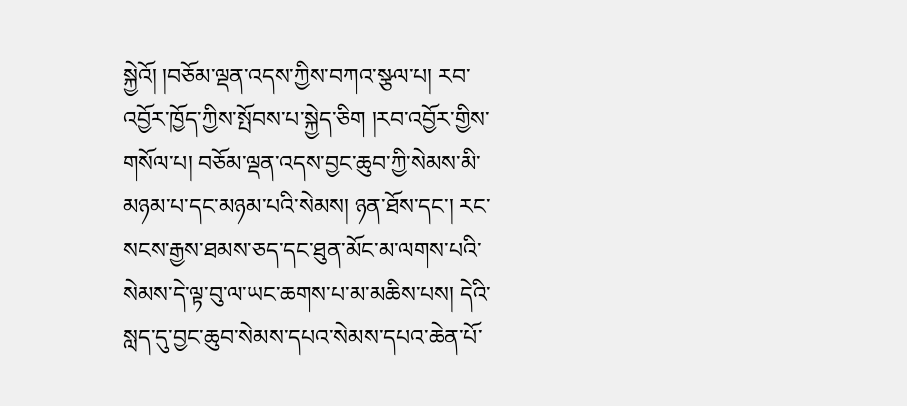སྐྱེའོ། །བཅོམ་ལྡན་འདས་ཀྱིས་བཀའ་སྩལ་པ། རབ་འབྱོར་ཁྱོད་ཀྱིས་སྤོབས་པ་སྐྱེད་ཅིག །རབ་འབྱོར་གྱིས་གསོལ་པ། བཅོམ་ལྡན་འདས་བྱང་ཆུབ་ཀྱི་སེམས་མི་མཉམ་པ་དང་མཉམ་པའི་སེམས། ཉན་ཐོས་དང་། རང་སངས་རྒྱས་ཐམས་ཅད་དང་ཐུན་མོང་མ་ལགས་པའི་སེམས་དེ་ལྟ་བུ་ལ་ཡང་ཆགས་པ་མ་མཆིས་པས། དེའི་སླད་དུ་བྱང་ཆུབ་སེམས་དཔའ་སེམས་དཔའ་ཆེན་པོ་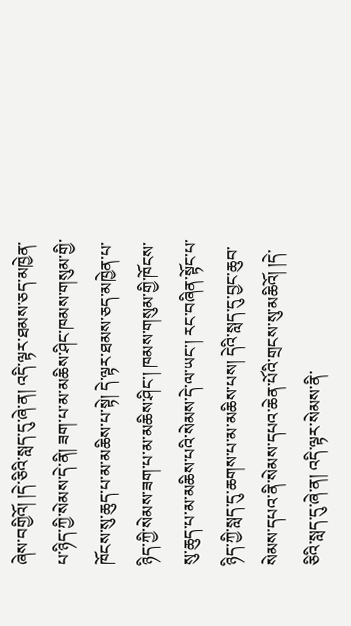ཞེས་བགྱིའོ། །དེ་ཅིའི་སླད་དུ་ཞེ་ན། འདི་ལྟར་ཐམས་ཅད་མཁྱེན་པ་ཉིད་ཀྱི་སེམས་དེ་ནི། ཟག་པ་མ་མཆིས་ཤིང་ཁམས་གསུམ་གྱི་ཁོངས་སུ་ཆུད་པ་མ་མཆིས་པ་སྟེ། དེ་ལྟར་ཐམས་ཅད་མཁྱེན་པ་ཉིད་ཀྱི་སེམས་ཟག་པ་མ་མཆིས་ཤིང་། ཁམས་གསུམ་གྱི་ཁོངས་སུ་ཆུད་པ་མ་མཆིས་པའི་སེམས་དེ་ལ་ཡང་། རང་བཞིན་སྟོང་པ་ཉིད་ཀྱི་སླད་དུ་ཆགས་པ་མ་མཆིས་པས། དེའི་སླད་དུ་བྱང་ཆུབ་སེམས་དཔའ་ནི་སེམས་དཔའ་ཆེན་པོའི་གྲངས་སུ་མཆིའོ། །དེ་ཅིའི་སླད་དུ་ཞེ་ན། འདི་ལྟར་སེམས་ནི་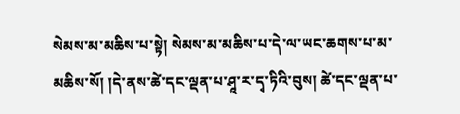སེམས་མ་མཆིས་པ་སྟེ། སེམས་མ་མཆིས་པ་དེ་ལ་ཡང་ཆགས་པ་མ་མཆིས་སོ། །དེ་ནས་ཚེ་དང་ལྡན་པ་ཤཱ་ར་དྭ་ཏིའི་བུས། ཚེ་དང་ལྡན་པ་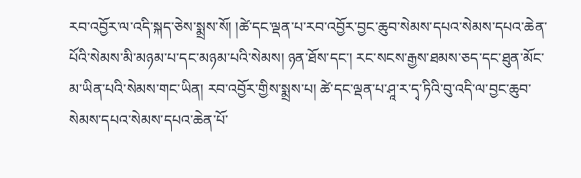རབ་འབྱོར་ལ་འདི་སྐད་ཅེས་སྨྲས་སོ། །ཚེ་དང་ལྡན་པ་རབ་འབྱོར་བྱང་ཆུབ་སེམས་དཔའ་སེམས་དཔའ་ཆེན་པོའི་སེམས་མི་མཉམ་པ་དང་མཉམ་པའི་སེམས། ཉན་ཐོས་དང་། རང་སངས་རྒྱས་ཐམས་ཅད་དང་ཐུན་མོང་མ་ཡིན་པའི་སེམས་གང་ཡིན། རབ་འབྱོར་གྱིས་སྨྲས་པ། ཚེ་དང་ལྡན་པ་ཤཱ་ར་དྭ་ཏིའི་བུ་འདི་ལ་བྱང་ཆུབ་སེམས་དཔའ་སེམས་དཔའ་ཆེན་པོ་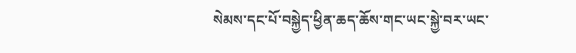སེམས་དང་པོ་བསྐྱེད་ཕྱིན་ཆད་ཆོས་གང་ཡང་སྐྱེ་བར་ཡང་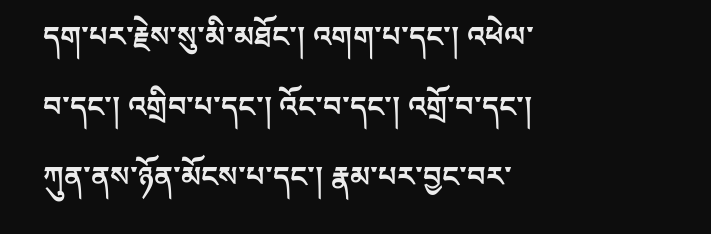དག་པར་རྗེས་སུ་མི་མཐོང་། འགག་པ་དང་། འཕེལ་བ་དང་། འགྲིབ་པ་དང་། འོང་བ་དང་། འགྲོ་བ་དང་། ཀུན་ནས་ཉོན་མོངས་པ་དང་། རྣམ་པར་བྱང་བར་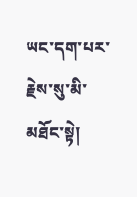ཡང་དག་པར་རྗེས་སུ་མི་མཐོང་སྟེ།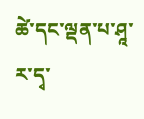ཚེ་དང་ལྡན་པ་ཤཱ་ར་དྭ་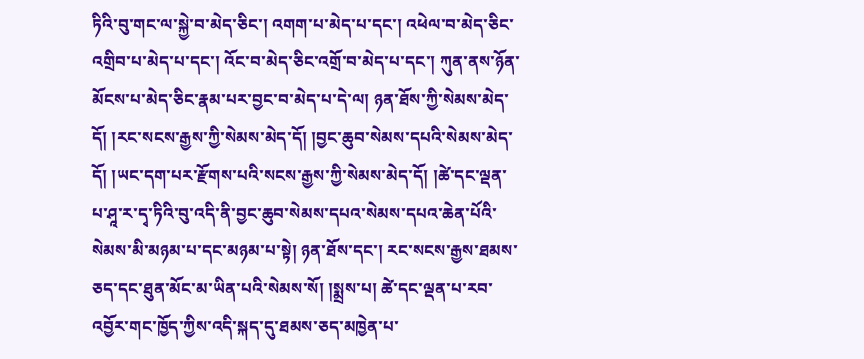ཏིའི་བུ་གང་ལ་སྐྱེ་བ་མེད་ཅིང་། འགག་པ་མེད་པ་དང་། འཕེལ་བ་མེད་ཅིང་འགྲིབ་པ་མེད་པ་དང་། འོང་བ་མེད་ཅིང་འགྲོ་བ་མེད་པ་དང་། ཀུན་ནས་ཉོན་མོངས་པ་མེད་ཅིང་རྣམ་པར་བྱང་བ་མེད་པ་དེ་ལ། ཉན་ཐོས་ཀྱི་སེམས་མེད་དོ། །རང་སངས་རྒྱས་ཀྱི་སེམས་མེད་དོ། །བྱང་ཆུབ་སེམས་དཔའི་སེམས་མེད་དོ། །ཡང་དག་པར་རྫོགས་པའི་སངས་རྒྱས་ཀྱི་སེམས་མེད་དོ། །ཚེ་དང་ལྡན་པ་ཤཱ་ར་དྭ་ཏིའི་བུ་འདི་ནི་བྱང་ཆུབ་སེམས་དཔའ་སེམས་དཔའ་ཆེན་པོའི་སེམས་མི་མཉམ་པ་དང་མཉམ་པ་སྟེ། ཉན་ཐོས་དང་། རང་སངས་རྒྱས་ཐམས་ཅད་དང་ཐུན་མོང་མ་ཡིན་པའི་སེམས་སོ། །སྨྲས་པ། ཚེ་དང་ལྡན་པ་རབ་འབྱོར་གང་ཁྱོད་ཀྱིས་འདི་སྐད་དུ་ཐམས་ཅད་མཁྱེན་པ་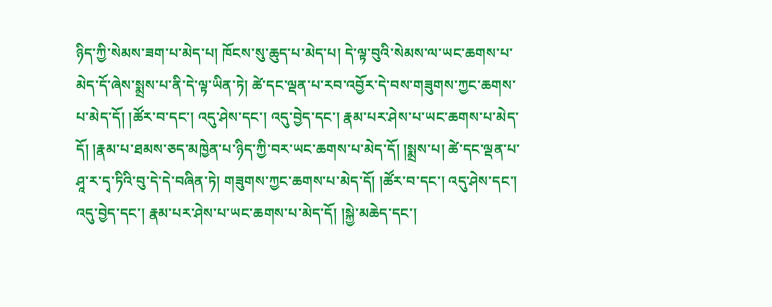ཉིད་ཀྱི་སེམས་ཟག་པ་མེད་པ། ཁོངས་སུ་ཆུད་པ་མེད་པ། དེ་ལྟ་བུའི་སེམས་ལ་ཡང་ཆགས་པ་མེད་དོ་ཞེས་སྨྲས་པ་ནི་དེ་ལྟ་ཡིན་ཏེ། ཚེ་དང་ལྡན་པ་རབ་འབྱོར་དེ་བས་གཟུགས་ཀྱང་ཆགས་པ་མེད་དོ། །ཚོར་བ་དང་། འདུ་ཤེས་དང་། འདུ་བྱེད་དང་། རྣམ་པར་ཤེས་པ་ཡང་ཆགས་པ་མེད་དོ། །རྣམ་པ་ཐམས་ཅད་མཁྱེན་པ་ཉིད་ཀྱི་བར་ཡང་ཆགས་པ་མེད་དོ། །སྨྲས་པ། ཚེ་དང་ལྡན་པ་ཤཱ་ར་དྭ་ཏིའི་བུ་དེ་དེ་བཞིན་ཏེ། གཟུགས་ཀྱང་ཆགས་པ་མེད་དོ། །ཚོར་བ་དང་། འདུ་ཤེས་དང་། འདུ་བྱེད་དང་། རྣམ་པར་ཤེས་པ་ཡང་ཆགས་པ་མེད་དོ། །སྐྱེ་མཆེད་དང་།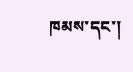ཁམས་དང་།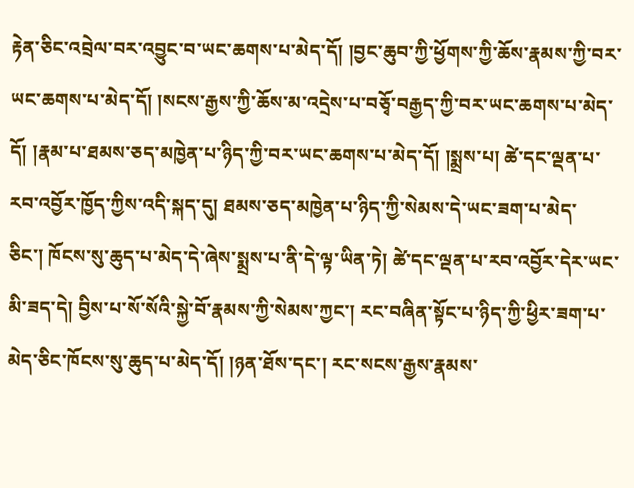རྟེན་ཅིང་འབྲེལ་བར་འབྱུང་བ་ཡང་ཆགས་པ་མེད་དོ། །བྱང་ཆུབ་ཀྱི་ཕྱོགས་ཀྱི་ཆོས་རྣམས་ཀྱི་བར་ཡང་ཆགས་པ་མེད་དོ། །སངས་རྒྱས་ཀྱི་ཆོས་མ་འདྲེས་པ་བཅྭོ་བརྒྱད་ཀྱི་བར་ཡང་ཆགས་པ་མེད་དོ། །རྣམ་པ་ཐམས་ཅད་མཁྱེན་པ་ཉིད་ཀྱི་བར་ཡང་ཆགས་པ་མེད་དོ། །སྨྲས་པ། ཚེ་དང་ལྡན་པ་རབ་འབྱོར་ཁྱོད་ཀྱིས་འདི་སྐད་དུ། ཐམས་ཅད་མཁྱེན་པ་ཉིད་ཀྱི་སེམས་དེ་ཡང་ཟག་པ་མེད་
ཅིང་། ཁོངས་སུ་ཆུད་པ་མེད་དེ་ཞེས་སྨྲས་པ་ནི་དེ་ལྟ་ཡིན་ཏེ། ཚེ་དང་ལྡན་པ་རབ་འབྱོར་དེར་ཡང་མི་ཟད་དེ། བྱིས་པ་སོ་སོའི་སྐྱེ་བོ་རྣམས་ཀྱི་སེམས་ཀྱང་། རང་བཞིན་སྟོང་པ་ཉིད་ཀྱི་ཕྱིར་ཟག་པ་མེད་ཅིང་ཁོངས་སུ་ཆུད་པ་མེད་དོ། །ཉན་ཐོས་དང་། རང་སངས་རྒྱས་རྣམས་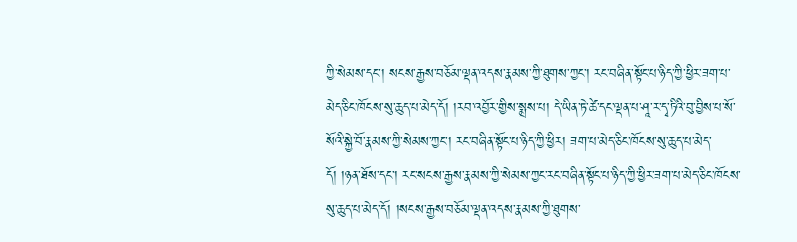ཀྱི་སེམས་དང་། སངས་རྒྱས་བཅོམ་ལྡན་འདས་རྣམས་ཀྱི་ཐུགས་ཀྱང་། རང་བཞིན་སྟོང་པ་ཉིད་ཀྱི་ཕྱིར་ཟག་པ་མེད་ཅིང་ཁོངས་སུ་ཆུད་པ་མེད་དོ། །རབ་འབྱོར་གྱིས་སྨྲས་པ། དེ་ཡིན་ཏེ་ཚེ་དང་ལྡན་པ་ཤཱ་ར་དྭ་ཏིའི་བུ་བྱིས་པ་སོ་སོའི་སྐྱེ་བོ་རྣམས་ཀྱི་སེམས་ཀྱང་། རང་བཞིན་སྟོང་པ་ཉིད་ཀྱི་ཕྱིར། ཟག་པ་མེད་ཅིང་ཁོངས་སུ་ཆུད་པ་མེད་དོ། །ཉན་ཐོས་དང་། རང་སངས་རྒྱས་རྣམས་ཀྱི་སེམས་ཀྱང་རང་བཞིན་སྟོང་པ་ཉིད་ཀྱི་ཕྱིར་ཟག་པ་མེད་ཅིང་ཁོངས་སུ་ཆུད་པ་མེད་དོ། །སངས་རྒྱས་བཅོམ་ལྡན་འདས་རྣམས་ཀྱི་ཐུགས་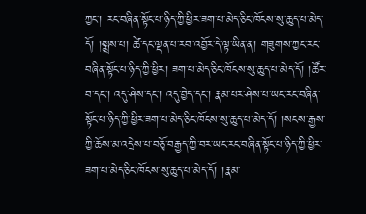ཀྱང་། རང་བཞིན་སྟོང་པ་ཉིད་ཀྱི་ཕྱིར་ཟག་པ་མེད་ཅིང་ཁོངས་སུ་ཆུད་པ་མེད་དོ། །སྨྲས་པ། ཚེ་དང་ལྡན་པ་རབ་འབྱོར་དེ་ལྟ་ཡིན་ན། གཟུགས་ཀྱང་རང་བཞིན་སྟོང་པ་ཉིད་ཀྱི་ཕྱིར། ཟག་པ་མེད་ཅིང་ཁོངས་སུ་ཆུད་པ་མེད་དོ། །ཚོར་བ་དང་། འདུ་ཤེས་དང་། འདུ་བྱེད་དང་། རྣམ་པར་ཤེས་པ་ཡང་རང་བཞིན་སྟོང་པ་ཉིད་ཀྱི་ཕྱིར་ཟག་པ་མེད་ཅིང་ཁོངས་སུ་ཆུད་པ་མེད་དོ། །སངས་རྒྱས་ཀྱི་ཆོས་མ་འདྲེས་པ་བཅྭོ་བརྒྱད་ཀྱི་བར་ཡང་རང་བཞིན་སྟོང་པ་ཉིད་ཀྱི་ཕྱིར་ཟག་པ་མེད་ཅིང་ཁོངས་སུ་ཆུད་པ་མེད་དོ། །རྣམ་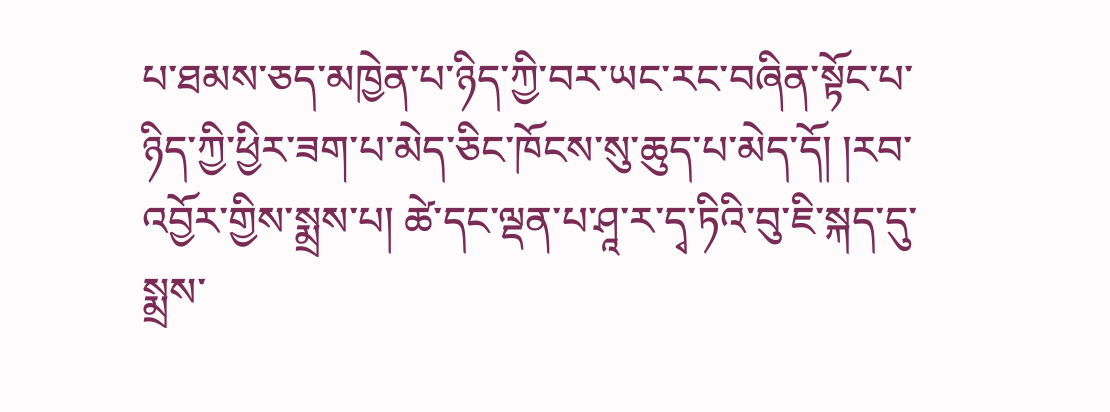པ་ཐམས་ཅད་མཁྱེན་པ་ཉིད་ཀྱི་བར་ཡང་རང་བཞིན་སྟོང་པ་ཉིད་ཀྱི་ཕྱིར་ཟག་པ་མེད་ཅིང་ཁོངས་སུ་ཆུད་པ་མེད་དོ། །རབ་འབྱོར་གྱིས་སྨྲས་པ། ཚེ་དང་ལྡན་པ་ཤཱ་ར་དྭ་ཏིའི་བུ་ཇི་སྐད་དུ་སྨྲས་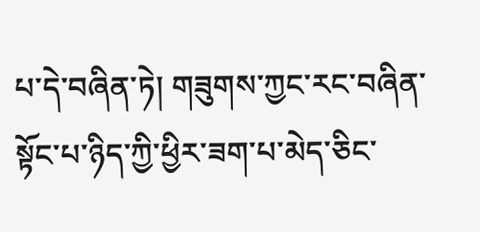པ་དེ་བཞིན་ཏེ། གཟུགས་ཀྱང་རང་བཞིན་སྟོང་པ་ཉིད་ཀྱི་ཕྱིར་ཟག་པ་མེད་ཅིང་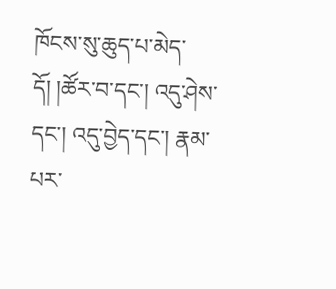ཁོངས་སུ་ཆུད་པ་མེད་དོ། །ཚོར་བ་དང་། འདུ་ཤེས་དང་། འདུ་བྱེད་དང་། རྣམ་པར་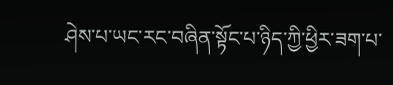ཤེས་པ་ཡང་རང་བཞིན་སྟོང་པ་ཉིད་ཀྱི་ཕྱིར་ཟག་པ་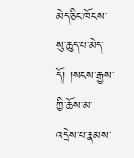མེད་ཅིང་ཁོངས་སུ་ཆུད་པ་མེད་དོ། །སངས་རྒྱས་ཀྱི་ཆོས་མ་འདྲེས་པ་རྣམས་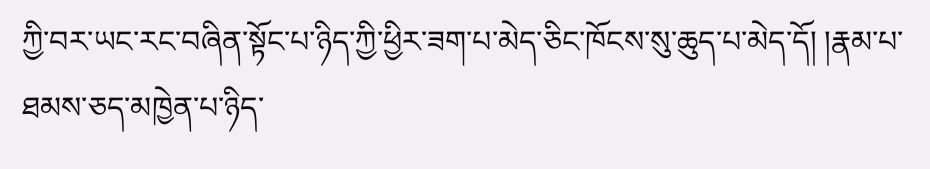ཀྱི་བར་ཡང་རང་བཞིན་སྟོང་པ་ཉིད་ཀྱི་ཕྱིར་ཟག་པ་མེད་ཅིང་ཁོངས་སུ་ཆུད་པ་མེད་དོ། །རྣམ་པ་ཐམས་ཅད་མཁྱེན་པ་ཉིད་